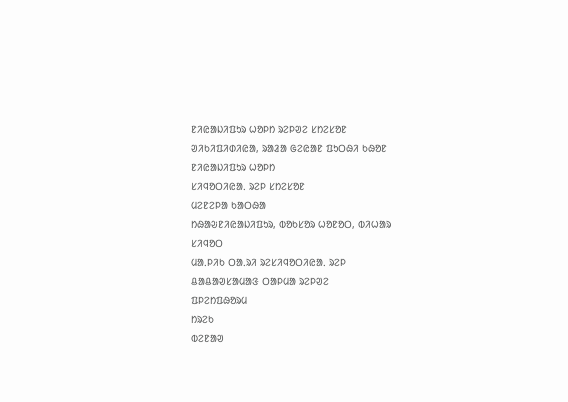ᱱᱤᱭᱟᱡᱤᱯᱩᱨ ᱦᱚᱞᱴ ᱨᱮᱞᱣᱮ ᱥᱴᱮᱥᱚᱱ
ᱣᱤᱠᱤᱯᱤᱰᱤᱭᱟ, ᱨᱟᱲᱟ ᱜᱮᱭᱟᱱ ᱯᱩᱛᱷᱤ ᱠᱷᱚᱱ
ᱱᱤᱭᱟᱡᱤᱯᱩᱨ ᱦᱚᱞᱴ
ᱥᱤᱧᱚᱛᱤᱭᱟᱹ ᱨᱮᱞ ᱥᱴᱮᱥᱚᱱ
ᱢᱮᱱᱮᱞᱟ ᱠᱟᱛᱷᱟ
ᱴᱷᱟᱶᱱᱤᱭᱟᱡᱤᱯᱩᱨ, ᱵᱚᱠᱥᱚᱨ ᱦᱚᱱᱚᱛ, ᱵᱤᱦᱟᱨ
ᱥᱤᱧᱚᱛ
ᱢᱟᱹᱞᱤᱠ ᱛᱟᱹᱨᱤ ᱨᱮᱥᱤᱧᱚᱛᱤᱭᱟᱹ ᱨᱮᱞ
ᱪᱟᱪᱟᱣᱥᱟᱢᱟᱝ ᱛᱟᱞᱢᱟ ᱨᱮᱞᱣᱮ
ᱯᱞᱮᱴᱯᱷᱚᱨᱢ
ᱴᱨᱮᱠ
ᱵᱮᱱᱟᱣ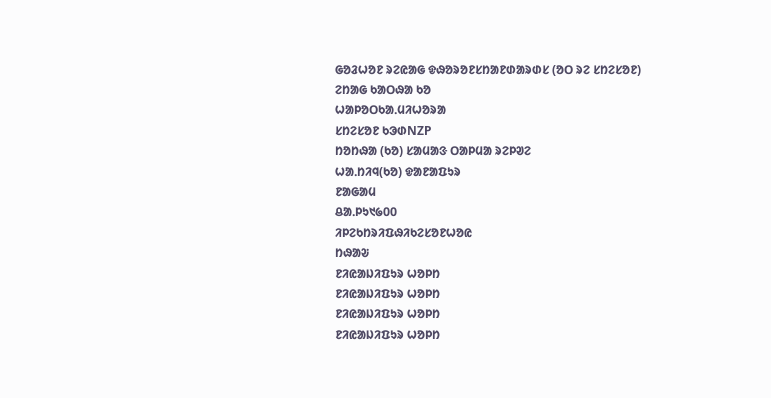ᱜᱚᱲᱦᱚᱱ ᱨᱮᱭᱟᱜ ᱫᱷᱚᱨᱚᱱᱥᱴᱟᱱᱰᱟᱨᱰᱥ (ᱚᱛ ᱨᱮ ᱥᱴᱮᱥᱚᱱ)
ᱮᱴᱟᱜ ᱠᱟᱛᱷᱟ ᱠᱚ
ᱦᱟᱞᱚᱛᱠᱟᱹᱢᱤᱦᱚᱨᱟ
ᱥᱴᱮᱥᱚᱱ ᱠᱳᱰNZP
ᱴᱚᱴᱷᱟ (ᱠᱚ) ᱥᱟᱢᱟᱝ ᱛᱟᱞᱢᱟ ᱨᱮᱞᱣᱮ
ᱦᱟᱹᱴᱤᱧ(ᱠᱚ) ᱫᱟᱱᱟᱯᱩᱨ
ᱱᱟᱜᱟᱢ
ᱪᱟᱹᱞᱩ᱑᱙᱐᱐
ᱤᱞᱮᱠᱴᱨᱤᱯᱷᱤᱠᱮᱥᱚᱱᱦᱚᱭ
ᱴᱷᱟᱶ
ᱱᱤᱭᱟᱡᱤᱯᱩᱨ ᱦᱚᱞᱴ
ᱱᱤᱭᱟᱡᱤᱯᱩᱨ ᱦᱚᱞᱴ
ᱱᱤᱭᱟᱡᱤᱯᱩᱨ ᱦᱚᱞᱴ
ᱱᱤᱭᱟᱡᱤᱯᱩᱨ ᱦᱚᱞᱴ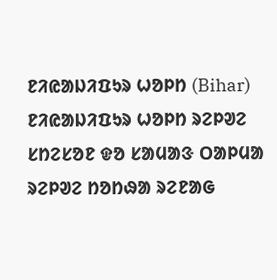ᱱᱤᱭᱟᱡᱤᱯᱩᱨ ᱦᱚᱞᱴ (Bihar)
ᱱᱤᱭᱟᱡᱤᱯᱩᱨ ᱦᱚᱞᱴ ᱨᱮᱞᱣᱮ ᱥᱴᱮᱥᱚᱱ ᱫᱚ ᱥᱟᱢᱟᱝ ᱛᱟᱞᱢᱟ ᱨᱮᱞᱣᱮ ᱴᱚᱴᱷᱟ ᱨᱮᱱᱟᱜ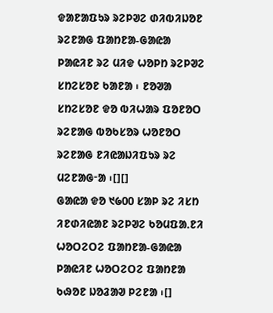ᱫᱟᱱᱟᱯᱩᱨ ᱨᱮᱞᱣᱮ ᱰᱤᱵᱤᱡᱚᱱ ᱨᱮᱱᱟᱜ ᱯᱟᱴᱱᱟ-ᱜᱟᱭᱟ ᱞᱟᱭᱤᱱ ᱨᱮ ᱢᱤᱫ ᱦᱚᱞᱴ ᱨᱮᱞᱣᱮ ᱥᱴᱮᱥᱚᱱ ᱠᱟᱱᱟ ᱾ ᱱᱚᱣᱟ ᱥᱴᱮᱥᱚᱱ ᱫᱚ ᱵᱤᱦᱟᱨ ᱯᱚᱱᱚᱛ ᱨᱮᱱᱟᱜ ᱵᱚᱠᱥᱚᱨ ᱦᱚᱱᱚᱛ ᱨᱮᱱᱟᱜ ᱱᱤᱭᱟᱡᱤᱯᱩᱨ ᱨᱮ ᱢᱮᱱᱟᱜᱼᱟ ᱾[][]
ᱜᱟᱭᱟ ᱫᱚ ᱑᱙᱐᱐ ᱥᱟᱞ ᱨᱮ ᱤᱥᱴ ᱤᱱᱰᱤᱭᱟᱱ ᱨᱮᱞᱣᱮ ᱠᱚᱢᱯᱟᱹᱱᱤ ᱦᱚᱛᱮᱛᱮ ᱯᱟᱴᱱᱟ-ᱜᱟᱭᱟ ᱞᱟᱭᱤᱱ ᱦᱚᱛᱮᱛᱮ ᱯᱟᱴᱱᱟ ᱠᱷᱚᱱ ᱡᱚᱲᱟᱣ ᱞᱮᱱᱟ ᱾[]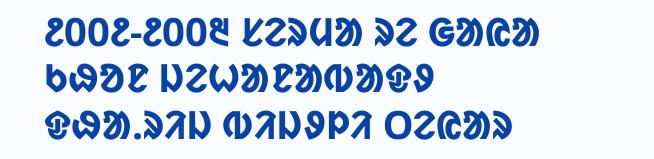᱒᱐᱐᱒-᱒᱐᱐᱓ ᱥᱮᱨᱢᱟ ᱨᱮ ᱜᱟᱭᱟ ᱠᱷᱚᱱ ᱡᱮᱦᱟᱱᱟᱵᱟᱫᱽ ᱫᱷᱟᱹᱨᱤᱡ ᱵᱤᱡᱽᱞᱤ ᱛᱮᱭᱟᱨ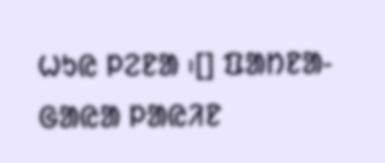ᱦᱩᱭ ᱞᱮᱱᱟ ᱾[] ᱯᱟᱴᱱᱟ-ᱜᱟᱭᱟ ᱞᱟᱭᱤᱱ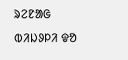ᱨᱮᱱᱟᱜ ᱵᱤᱡᱽᱞᱤ ᱫᱚ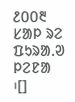᱒᱐᱐᱓ ᱥᱟᱞ ᱨᱮ ᱯᱩᱨᱟᱹᱣ ᱞᱮᱱᱟ ᱾[]